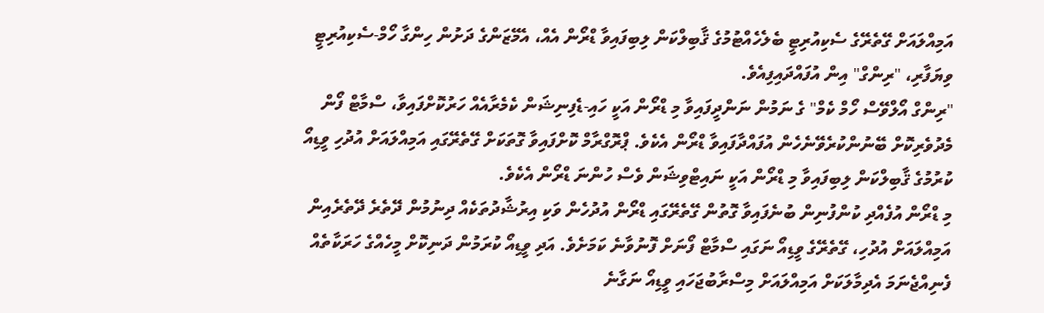އަމިއްލައަށް ގޭތެރޭގެ ސެކިއުރިޓީ ބެލެހެއްޓުމުގެ ޤާބިލްކަން ލިބިފައިވާ ޑްރޯން އެއް، އެމޭޒަންގެ ދަށުން ހިންގާ ހޯމް-ސެކިއުރިޓީ ވިޔަފާރި، "ރިންގް" އިން އުފައްދައިފިއެވެ.
"ރިންގް އޯލްވޭސް ހޯމް ކެމް" ގެ ނަމުން ނަންދީފައިވާ މި ޑްރޯން އަކީ ހައި-ޑެފިނިޝަން ކެމެރާއެއް ހަރުކޮށްފައިވާ، ސްމާޓް ފޯން މެދުވެރިކޮށް ބޭނުންކުރެވޭނެހެން އުފައްދާފައިވާ ޑްރޯން އެކެވެ. ޕްރޮގްރާމް ކޮށްފައިވާ ގޮތަކަށް ގޭތެރޭގައި އަމިއްލައަށް އުދުހި ވީޑިއޯ ކުރުމުގެ ޤާބިލްކަން ލިބިފައިވާ މި ޑްރޯން އަކީ ނައިޓްވިޝަން ވެސް ހުންނަ ޑްރޯން އެކެވެ.
މި ޑްރޯން އުފެއްދި ކުންފުނިން ބުނެފައިވާ ގޮތުން ގޭތެރޭގައި ޑްރޯން އުދުހެން ވަކި އިރުޝާދުތަކެއް ދިނުމުން ދޭތެރެ ދޭތެރެއިން އަމިއްލައަށް އުދުހި، ގޭތެރޭގެ ވީޑިއޯ ނަގައި ސްމާޓް ފޯނަށް ފޮނުވާނެ ކަމަށެވެ. އަދި ވީޑިއޯ ކުރަމުން ދަނިކޮށް މީހެއްގެ ހަރަކާތެއް ފެނިއްޖެނަމަ އެދިމާލަކަށް އަމިއްލައަށް މިސްރާބުޖަހައި ވީޑިއޯ ނަގާނެ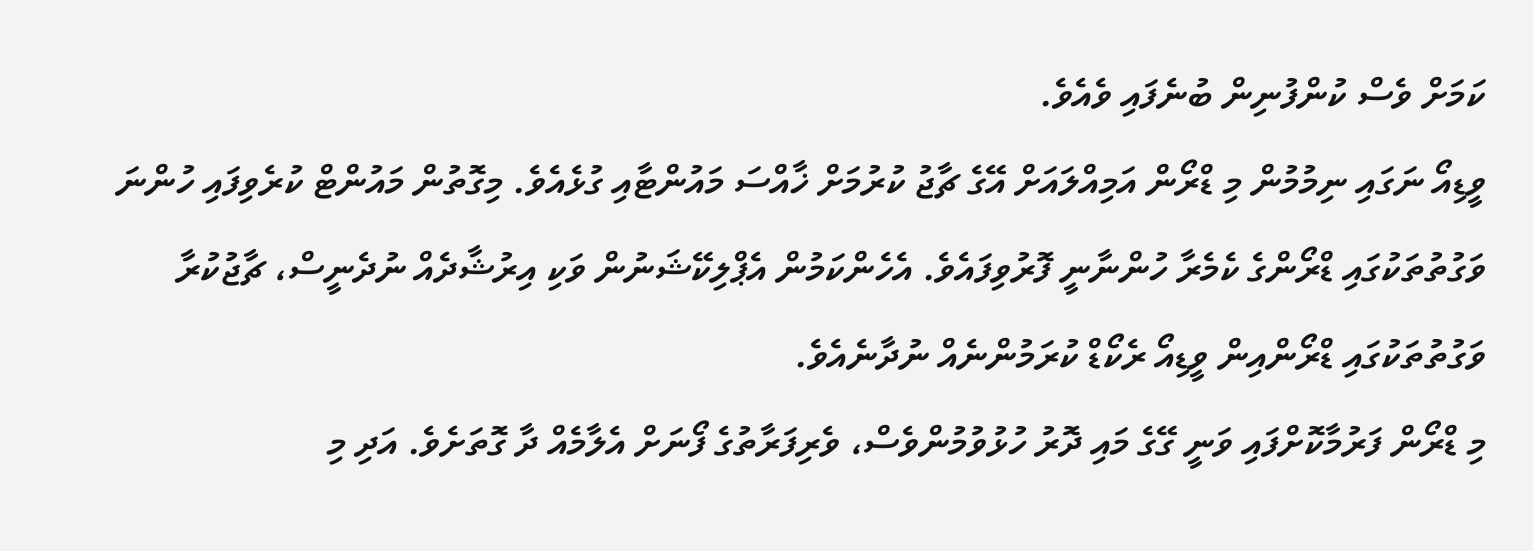ކަމަށް ވެސް ކުންފުނިން ބުނެފައި ވެއެވެ.
ވީޑިއޯ ނަގައި ނިމުމުން މި ޑްރޯން އަމިއްލައަށް އޭގެ ޗާޖު ކުރުމަށް ޚާއްސަ މައުންޓާއި ގުޅެއެވެ. މިގޮތުން މައުންޓް ކުރެވިފައި ހުންނަ ވަގުތުތަކުގައި ޑްރޯންގެ ކެމެރާ ހުންނާނީ ފޮރުވިފައެވެ. އެހެންކަމުން އެޕްލިކޭޝަނުން ވަކި އިރުޝާދެއް ނުދެނީސް، ޗާޖުކުރާ ވަގުތުތަކުގައި ޑްރޯންއިން ވީޑިއޯ ރެކޯޑް ކުރަމުންނެއް ނުދާނެއެވެ.
މި ޑްރޯން ފަރުމާކޮށްފައި ވަނީ ގޭގެ މައި ދޮރު ހުޅުވުމުންވެސް، ވެރިފަރާތުގެ ފޯނަށް އެލާމެއް ދާ ގޮތަށެވެ. އަދި މި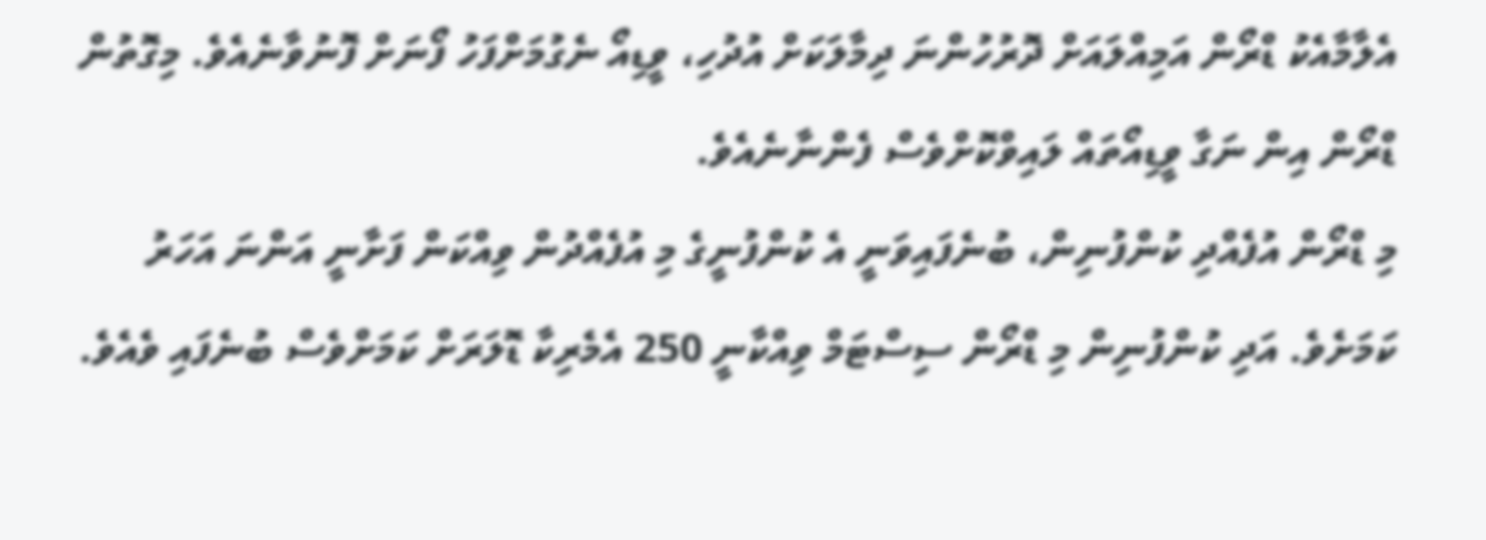އެލާމާއެކު ޑްރޯން އަމިއްލައަށް ދޮރުހުންނަ ދިމާލަކަށް އުދުހި، ވީޑިއޯ ނެގުމަށްފަހު ފޯނަށް ފޮނުވާނެއެވެ. މިގޮތުން ޑްރޯން އިން ނަގާ ވީޑިއޯތައް ލައިވްކޮށްވެސް ފެންނާނެއެވެ.
މި ޑްރޯން އުފެއްދި ކުންފުނިން، ބުނެފައިވަނީ އެ ކުންފުނީގެ މި އުފެއްދުން ވިއްކަން ފަށާނީ އަންނަ އަހަރު ކަމަށެވެ. އަދި ކުންފުނިން މި ޑްރޯން ސިސްޓަމް ވިއްކާނީ 250 އެމެރިކާ ޑޮލަރަށް ކަމަށްވެސް ބުނެފައި ވެއެވެ.